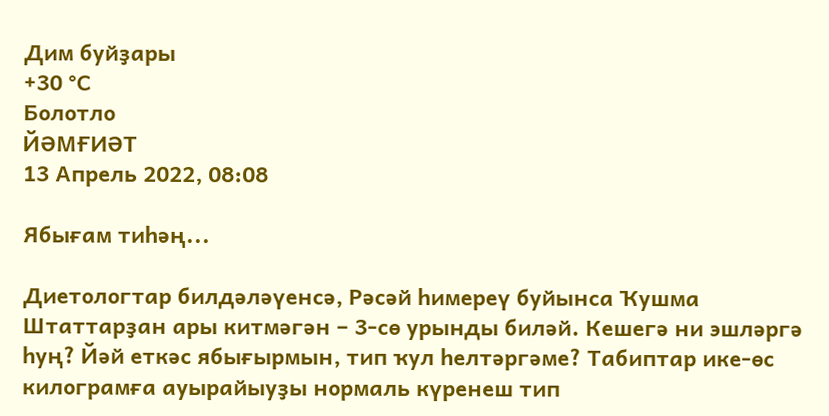Дим буйҙары
+30 °С
Болотло
ЙӘМҒИӘТ
13 Апрель 2022, 08:08

Ябығам тиһәң...

Диетологтар билдәләүенсә, Рәсәй һимереү буйынса Ҡушма Штаттарҙан ары китмәгән – 3-сө урынды биләй. Кешегә ни эшләргә һуң? Йәй еткәс ябығырмын, тип ҡул һелтәргәме? Табиптар ике-өс килограмға ауырайыуҙы нормаль күренеш тип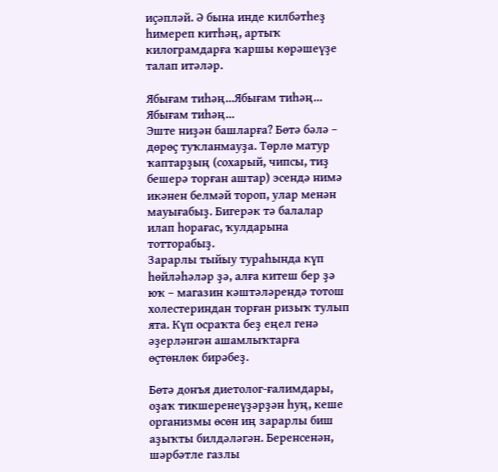иҫәпләй. Ә бына инде килбәтһеҙ һимереп китһәң, артыҡ килограмдарға ҡаршы көрәшеүҙе талап итәләр.

Ябығам тиһәң...Ябығам тиһәң...
Ябығам тиһәң...
Эште ниҙән башларға? Бөтә бәлә – дөрөҫ туҡланмауҙа. Төрлө матур ҡаптарҙың (сохарый, чипсы, тиҙ бешерә торған аштар) эсендә нимә икәнен белмәй тороп, улар менән мауығабыҙ. Бигерәк тә балалар илап һорағас, ҡулдарына тотторабыҙ.
Зарарлы тыйыу тураһында күп һөйләһәләр ҙә, алға китеш бер ҙә юҡ – магазин кәштәләрендә тотош холестериндан торған ризыҡ тулып ята. Күп осраҡта беҙ еңел генә әҙерләнгән ашамлыҡтарға өҫтөнлөк бирәбеҙ.

Бөтә донъя диетолог-ғалимдары, оҙаҡ тикшеренеүҙәрҙән һуң, кеше организмы өсөн иң зарарлы биш аҙыҡты билдәләгән. Беренсенән, шәрбәтле газлы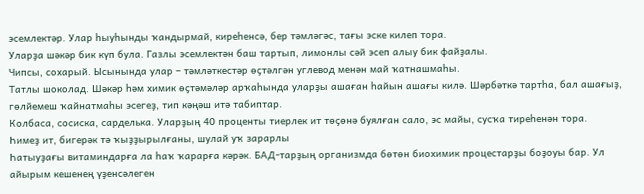эсемлектәр. Улар һыуһынды ҡандырмай, киреһенсә, бер тәмләгәс, тағы эске килеп тора.
Уларҙа шәкәр бик күп була. Газлы эсемлектән баш тартып, лимонлы сәй эсеп алыу бик файҙалы.
Чипсы, сохарый. Ысынында улар – тәмләткестәр өҫтәлгән углевод менән май ҡатнашмаһы.
Татлы шоколад. Шәкәр һәм химик өҫтәмәләр арҡаһында уларҙы ашаған һайын ашағы килә. Шәрбәткә тартһа, бал ашағыҙ, гөлйемеш ҡайнатмаһы эсегеҙ, тип кәңәш итә табиптар.
Колбаса, сосиска, сарделька. Уларҙың 40 проценты тиерлек ит төҫөнә буялған сало, эс майы, сусҡа тиреһенән тора.
Һимеҙ ит, бигерәк тә ҡыҙҙырылғаны, шулай уҡ зарарлы
Һатыуҙағы витаминдарға ла һаҡ ҡарарға кәрәк. БАД-тарҙың организмда бөтөн биохимик процестарҙы боҙоуы бар. Ул айырым кешенең үҙенсәлеген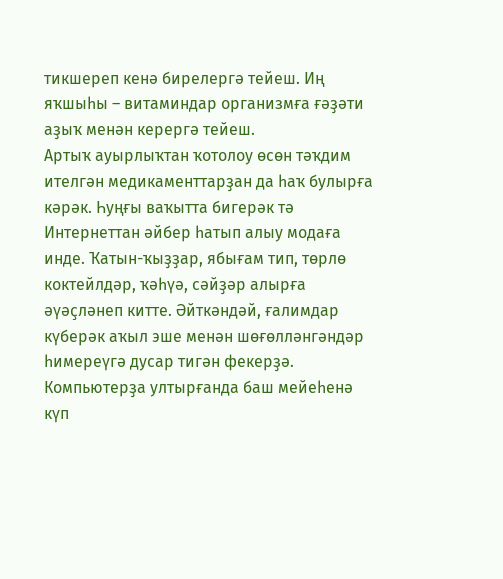тикшереп кенә бирелергә тейеш. Иң яҡшыһы – витаминдар организмға ғәҙәти аҙыҡ менән керергә тейеш.
Артыҡ ауырлыҡтан ҡотолоу өсөн тәҡдим ителгән медикаменттарҙан да һаҡ булырға кәрәк. Һуңғы ваҡытта бигерәк тә Интернеттан әйбер һатып алыу модаға инде. Ҡатын-ҡыҙҙар, ябығам тип, төрлө коктейлдәр, ҡәһүә, сәйҙәр алырға әүәҫләнеп китте. Әйткәндәй, ғалимдар күберәк аҡыл эше менән шөғөлләнгәндәр һимереүгә дусар тигән фекерҙә. Компьютерҙа ултырғанда баш мейеһенә күп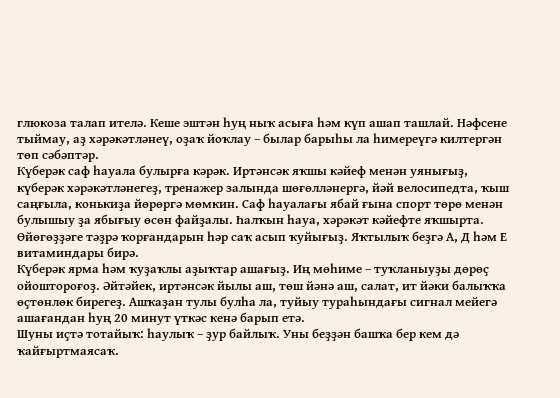глюкоза талап ителә. Кеше эштән һуң ныҡ асыға һәм күп ашап ташлай. Нәфсене тыймау, аҙ хәрәкәтләнеү, оҙаҡ йоҡлау – былар барыһы ла һимереүгә килтергән төп сәбәптәр.
Күберәк саф һауала булырға кәрәк. Иртәнсәк яҡшы кәйеф менән уянығыҙ, күберәк хәрәкәтләнегеҙ, тренажер залында шөғөлләнергә, йәй велосипедта, ҡыш саңғыла, конькиҙа йөрөргә мөмкин. Саф һауалағы ябай ғына спорт төрө менән булышыу ҙа ябығыу өсөн файҙалы. Һалҡын һауа, хәрәкәт кәйефте яҡшырта. Өйөгөҙҙәге тәҙрә ҡорғандарын һәр саҡ асып ҡуйығыҙ. Яҡтылыҡ беҙгә А, Д һәм Е витаминдары бирә.
Күберәк ярма һәм ҡуҙаҡлы аҙыҡтар ашағыҙ. Иң мөһиме – туҡланыуҙы дөрөҫ ойоштороғоҙ. Әйтәйек, иртәнсәк йылы аш, төш йәнә аш, салат, ит йәки балыҡҡа өҫтөнлөк бирегеҙ. Ашҡаҙан тулы булһа ла, туйыу тураһындағы сигнал мейегә ашағандан һуң 20 минут үткәс кенә барып етә.
Шуны иҫтә тотайыҡ: һаулыҡ – ҙур байлыҡ. Уны беҙҙән башҡа бер кем дә ҡайғыртмаясаҡ.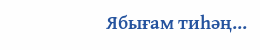Ябығам тиһәң...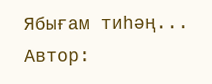Ябығам тиһәң...
Автор: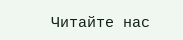Читайте нас